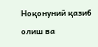Ноқонуний қазиб олиш ва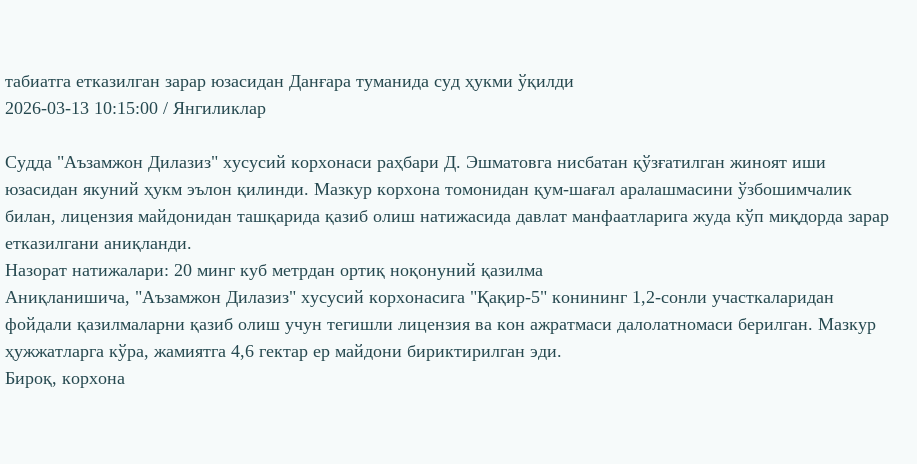табиатга етказилган зарар юзасидан Данғара туманида суд ҳукми ўқилди
2026-03-13 10:15:00 / Янгиликлар

Судда "Аъзамжон Дилазиз" хусусий корхонаси раҳбари Д. Эшматовга нисбатан қўзғатилган жиноят иши юзасидан якуний ҳукм эълон қилинди. Мазкур корхона томонидан қум-шағал аралашмасини ўзбошимчалик билан, лицензия майдонидан ташқарида қазиб олиш натижасида давлат манфаатларига жуда кўп миқдорда зарар етказилгани аниқланди.
Назорат натижалари: 20 минг куб метрдан ортиқ ноқонуний қазилма
Аниқланишича, "Аъзамжон Дилазиз" хусусий корхонасига "Қақир-5" конининг 1,2-сонли участкаларидан фойдали қазилмаларни қазиб олиш учун тегишли лицензия ва кон ажратмаси далолатномаси берилган. Мазкур ҳужжатларга кўра, жамиятга 4,6 гектар ер майдони бириктирилган эди.
Бироқ, корхона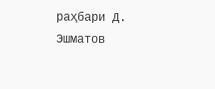раҳбари Д. Эшматов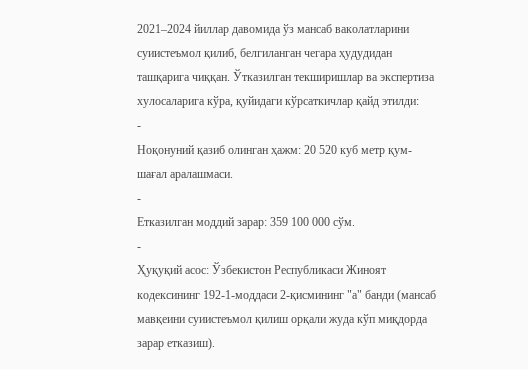2021–2024 йиллар давомида ўз мансаб ваколатларини суиистеъмол қилиб, белгиланган чегара ҳудудидан ташқарига чиққан. Ўтказилган текширишлар ва экспертиза хулосаларига кўра, қуйидаги кўрсаткичлар қайд этилди:
-
Ноқонуний қазиб олинган ҳажм: 20 520 куб метр қум-шағал аралашмаси.
-
Етказилган моддий зарар: 359 100 000 сўм.
-
Ҳуқуқий асос: Ўзбекистон Республикаси Жиноят кодексининг 192-1-моддаси 2-қисмининг "а" банди (мансаб мавқеини суиистеъмол қилиш орқали жуда кўп миқдорда зарар етказиш).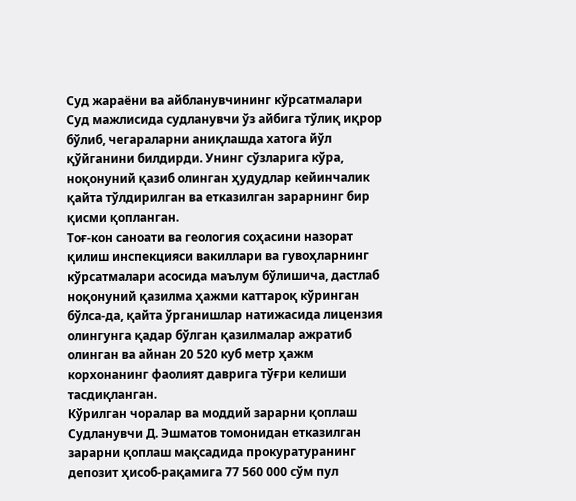Суд жараёни ва айбланувчининг кўрсатмалари
Суд мажлисида судланувчи ўз айбига тўлиқ иқрор бўлиб, чегараларни аниқлашда хатога йўл қўйганини билдирди. Унинг сўзларига кўра, ноқонуний қазиб олинган ҳудудлар кейинчалик қайта тўлдирилган ва етказилган зарарнинг бир қисми қопланган.
Тоғ-кон саноати ва геология соҳасини назорат қилиш инспекцияси вакиллари ва гувоҳларнинг кўрсатмалари асосида маълум бўлишича, дастлаб ноқонуний қазилма ҳажми каттароқ кўринган бўлса-да, қайта ўрганишлар натижасида лицензия олингунга қадар бўлган қазилмалар ажратиб олинган ва айнан 20 520 куб метр ҳажм корхонанинг фаолият даврига тўғри келиши тасдиқланган.
Кўрилган чоралар ва моддий зарарни қоплаш
Судланувчи Д. Эшматов томонидан етказилган зарарни қоплаш мақсадида прокуратуранинг депозит ҳисоб-рақамига 77 560 000 сўм пул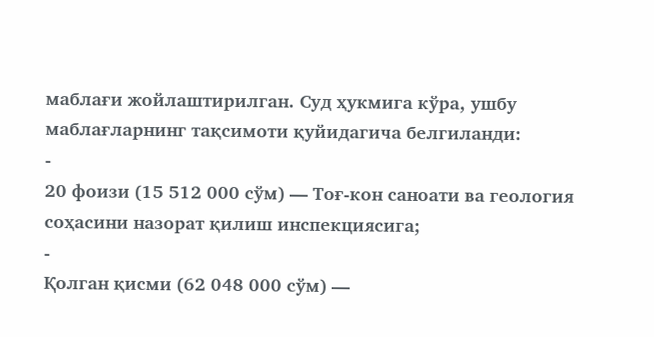маблағи жойлаштирилган. Суд ҳукмига кўра, ушбу маблағларнинг тақсимоти қуйидагича белгиланди:
-
20 фоизи (15 512 000 сўм) — Тоғ-кон саноати ва геология соҳасини назорат қилиш инспекциясига;
-
Қолган қисми (62 048 000 сўм) —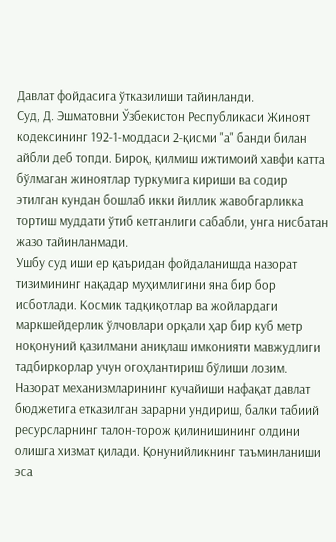Давлат фойдасига ўтказилиши тайинланди.
Суд, Д. Эшматовни Ўзбекистон Республикаси Жиноят кодексининг 192-1-моддаси 2-қисми "а" банди билан айбли деб топди. Бироқ, қилмиш ижтимоий хавфи катта бўлмаган жиноятлар туркумига кириши ва содир этилган кундан бошлаб икки йиллик жавобгарликка тортиш муддати ўтиб кетганлиги сабабли, унга нисбатан жазо тайинланмади.
Ушбу суд иши ер қаъридан фойдаланишда назорат тизимининг нақадар муҳимлигини яна бир бор исботлади. Космик тадқиқотлар ва жойлардаги маркшейдерлик ўлчовлари орқали ҳар бир куб метр ноқонуний қазилмани аниқлаш имконияти мавжудлиги тадбиркорлар учун огоҳлантириш бўлиши лозим.
Назорат механизмларининг кучайиши нафақат давлат бюджетига етказилган зарарни ундириш, балки табиий ресурсларнинг талон-торож қилинишининг олдини олишга хизмат қилади. Қонунийликнинг таъминланиши эса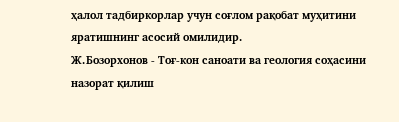ҳалол тадбиркорлар учун соғлом рақобат муҳитини яратишнинг асосий омилидир.
Ж.Бозорхонов - Тоғ-кон саноати ва геология соҳасини назорат қилиш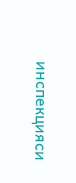инспекцияси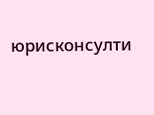юрисконсулти